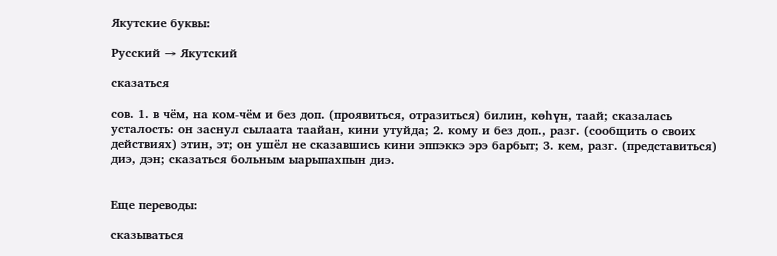Якутские буквы:

Русский → Якутский

сказаться

сов. 1. в чём, на ком-чём и без доп. (проявиться, отразиться) билин, көһүн, таай; сказалась усталость: он заснул сылаата таайан, кини утуйда; 2. кому и без доп., разг. (сообщить о своих действиях) этин, эт; он ушёл не сказавшись кини эппэккэ эрэ барбыт; 3. кем, разг. (представиться) диэ, дэн; сказаться больным ыарыпахпын диэ.


Еще переводы:

сказываться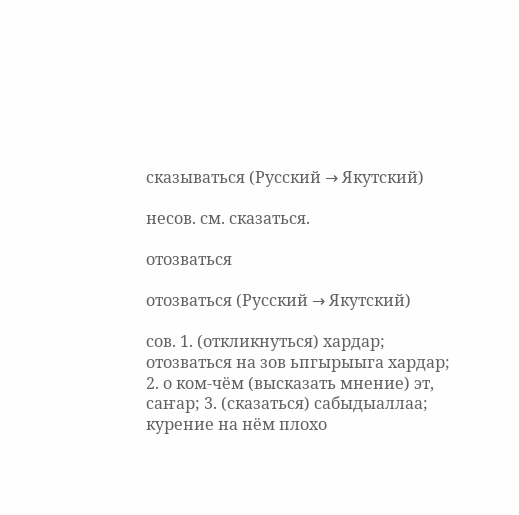сказываться (Русский → Якутский)

несов. см. сказаться.

отозваться

отозваться (Русский → Якутский)

сов. 1. (откликнуться) хардар; отозваться на зов ьпгырыыга хардар; 2. о ком-чём (высказать мнение) эт, саҥар; 3. (сказаться) сабыдыаллаа; курение на нём плохо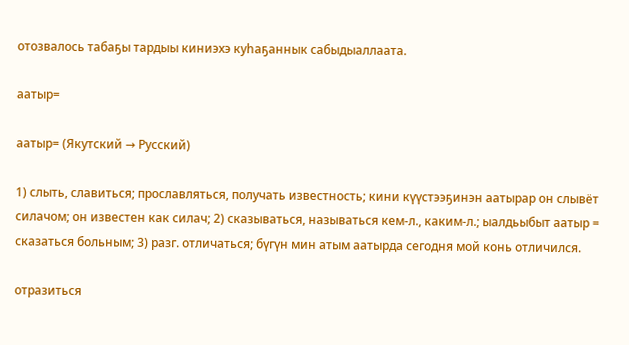отозвалось табаҕы тардыы киниэхэ куһаҕаннык сабыдыаллаата.

аатыр=

аатыр= (Якутский → Русский)

1) слыть, славиться; прославляться, получать известность; кини күүстээҕинэн аатырар он слывёт силачом; он известен как силач; 2) сказываться, называться кем-л., каким-л.; ыалдьыбыт аатыр = сказаться больным; 3) разг. отличаться; бүгүн мин атым аатырда сегодня мой конь отличился.

отразиться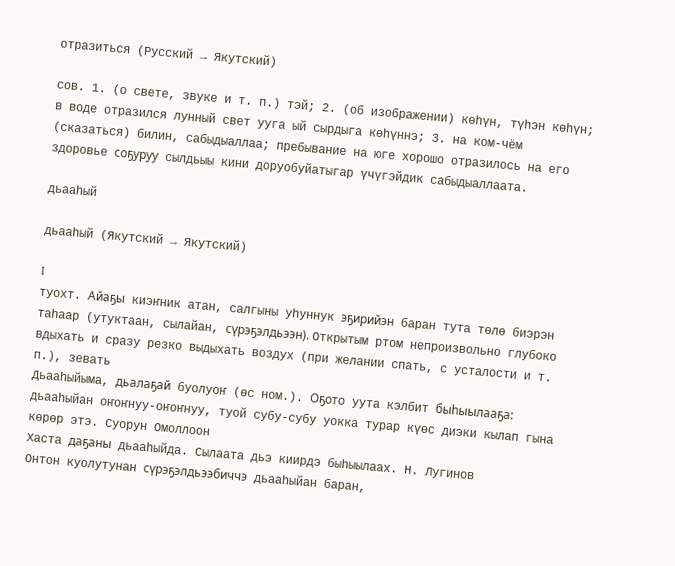отразиться (Русский → Якутский)

сов. 1. (о свете, звуке и т. п.) тэй; 2. (об изображении) көһүн, түһэн көһүн; в воде отразился лунный свет ууга ый сырдыга көһүннэ; 3. на ком-чём (сказаться) билин, сабыдыаллаа; пребывание на юге хорошо отразилось на его здоровье соҕуруу сылдьыы кини доруобуйатыгар үчүгэйдик сабыдыаллаата.

дьааһый

дьааһый (Якутский → Якутский)

I
туохт. Айаҕы киэҥник атан, салгыны уһуннук эҕирийэн баран тута төлө биэрэн таһаар (утуктаан, сылайан, сүрэҕэлдьээн). Открытым ртом непроизвольно глубоко вдыхать и сразу резко выдыхать воздух (при желании спать, с усталости и т. п.), зевать
Дьааһыйыма, дьалаҕай буолуоҥ (өс ном.). Оҕото уута кэлбит быһыылааҕа: дьааһыйан оҥоҥнуу-оҥоҥнуу, туой субу-субу уокка турар күөс диэки кылап гына көрөр этэ. Суорун Омоллоон
Хаста даҕаны дьааһыйда. Сылаата дьэ киирдэ быһыылаах. Н. Лугинов
Онтон куолутунан сүрэҕэлдьээбиччэ дьааһыйан баран,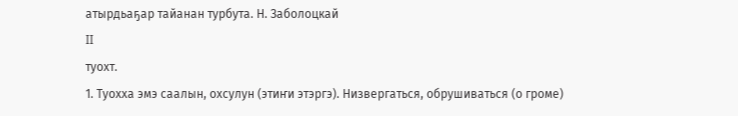атырдьаҕар тайанан турбута. Н. Заболоцкай
II
туохт.
1. Туохха эмэ саалын, охсулун (этиҥи этэргэ). Низвергаться, обрушиваться (о громе)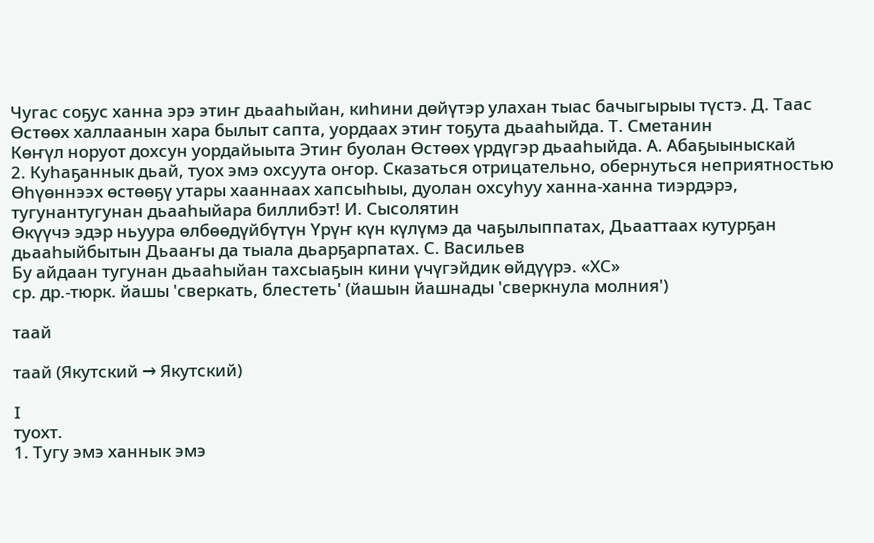Чугас соҕус ханна эрэ этиҥ дьааһыйан, киһини дөйүтэр улахан тыас бачыгырыы түстэ. Д. Таас
Өстөөх халлаанын хара былыт сапта, уордаах этиҥ тоҕута дьааһыйда. Т. Сметанин
Көҥүл норуот дохсун уордайыыта Этиҥ буолан Өстөөх үрдүгэр дьааһыйда. А. Абаҕыыныскай
2. Куһаҕаннык дьай, туох эмэ охсуута оҥор. Сказаться отрицательно, обернуться неприятностью
Өһүөннээх өстөөҕү утары хааннаах хапсыһыы, дуолан охсуһуу ханна-ханна тиэрдэрэ, тугунантугунан дьааһыйара биллибэт! И. Сысолятин
Өкүүчэ эдэр ньуура өлбөөдүйбүтүн Үрүҥ күн күлүмэ да чаҕылыппатах, Дьааттаах кутурҕан дьааһыйбытын Дьааҥы да тыала дьарҕарпатах. С. Васильев
Бу айдаан тугунан дьааһыйан тахсыаҕын кини үчүгэйдик өйдүүрэ. «ХС»
ср. др.-тюрк. йашы 'сверкать, блестеть' (йашын йашнады 'сверкнула молния')

таай

таай (Якутский → Якутский)

I
туохт.
1. Тугу эмэ ханнык эмэ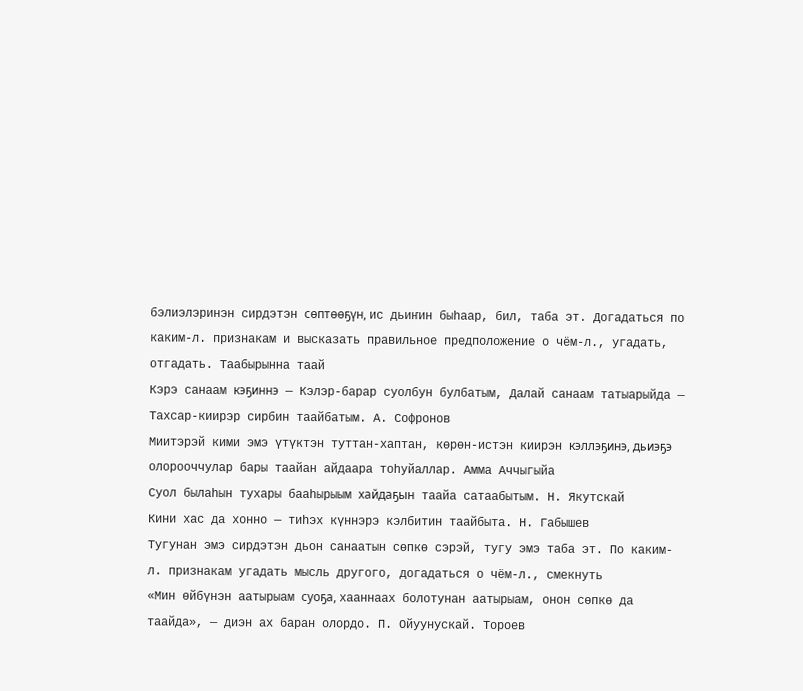бэлиэлэринэн сирдэтэн сөптөөҕүн, ис дьиҥин быһаар, бил, таба эт. Догадаться по каким-л. признакам и высказать правильное предположение о чём-л., угадать, отгадать. Таабырынна таай
Кэрэ санаам кэҕиннэ — Кэлэр-барар суолбун булбатым, Далай санаам татыарыйда — Тахсар-киирэр сирбин таайбатым. А. Софронов
Миитэрэй кими эмэ үтүктэн туттан-хаптан, көрөн-истэн киирэн кэллэҕинэ, дьиэҕэ олорооччулар бары таайан айдаара тоһуйаллар. Амма Аччыгыйа
Суол былаһын тухары бааһырыым хайдаҕын таайа сатаабытым. Н. Якутскай
Кини хас да хонно — тиһэх күннэрэ кэлбитин таайбыта. Н. Габышев
Тугунан эмэ сирдэтэн дьон санаатын сөпкө сэрэй, тугу эмэ таба эт. По каким-л. признакам угадать мысль другого, догадаться о чём-л., смекнуть
«Мин өйбүнэн аатырыам суоҕа, хааннаах болотунан аатырыам, онон сөпкө да таайда», — диэн ах баран олордо. П. Ойуунускай. Тороев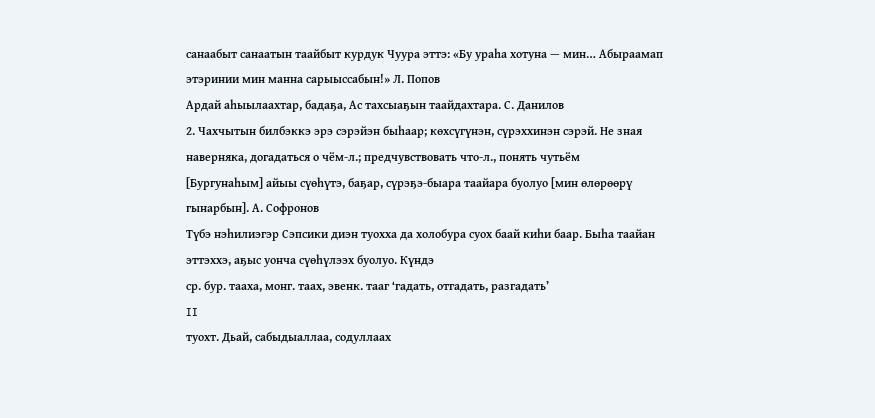санаабыт санаатын таайбыт курдук Чуура эттэ: «Бу ураһа хотуна — мин… Абыраамап этэринии мин манна сарыыссабын!» Л. Попов
Ардай аһыылаахтар, бадаҕа, Ас тахсыаҕын таайдахтара. С. Данилов
2. Чахчытын билбэккэ эрэ сэрэйэн быһаар; көхсүгүнэн, сүрэххинэн сэрэй. Не зная наверняка, догадаться о чём-л.; предчувствовать что-л., понять чутьём
[Бургунаһым] айыы сүөһүтэ, баҕар, сүрэҕэ-быара таайара буолуо [мин өлөрөөрү гынарбын]. А. Софронов
Түбэ нэһилиэгэр Сэпсики диэн туохха да холобура суох баай киһи баар. Быһа таайан эттэххэ, аҕыс уонча сүөһүлээх буолуо. Күндэ
ср. бур. тааха, монг. таах, эвенк. тааг ‘гадать, отгадать, разгадать’
II
туохт. Дьай, сабыдыаллаа, содуллаах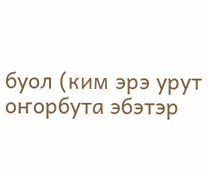буол (ким эрэ урут оҥорбута эбэтэр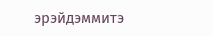эрэйдэммитэ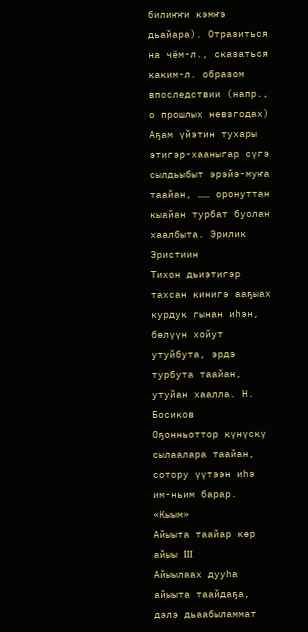билиҥҥи кэмҥэ дьайара). Отразиться на чём-л., сказаться каким-л. образом впоследствии (напр., о прошлых невзгодах)
Аҕам үйэтин тухары этигэр-хааныгар сүгэ сылдьыбыт эрэйэ-муҥа таайан, …… оронуттан кыайан турбат буолан хаалбыта. Эрилик Эристиин
Тихон дьиэтигэр тахсан кинигэ ааҕыах курдук гынан иһэн, бөлүүн хойут утуйбута, эрдэ турбута таайан, утуйан хаалла. Н. Босиков
Оҕонньоттор күнүскү сылаалара таайан, сотору үүтээн иһэ им-ньим барар. «Кыым»
Айыыта таайар көр айыы III
Айыылаах дууһа айыыта таайдаҕа, дэлэ дьаабыламмат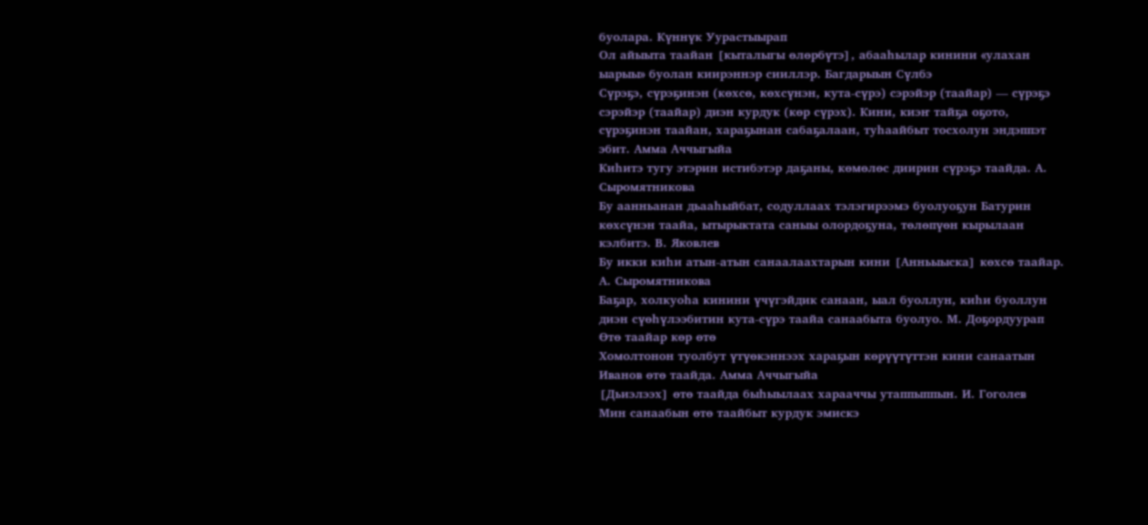буолара. Күннүк Уурастыырап
Ол айыыта таайан [кыталыгы өлөрбүтэ], абааһылар кинини «улахан ыарыы» буолан киирэннэр сииллэр. Багдарыын Сүлбэ
Сүрэҕэ, сүрэҕинэн (көхсө, көхсүнэн, кута-сүрэ) сэрэйэр (таайар) — сүрэҕэ сэрэйэр (таайар) диэн курдук (көр сүрэх). Кини, киэҥ тайҕа оҕото, сүрэҕинэн таайан, хараҕынан сабаҕалаан, туһаайбыт тосхолун эндэппэт эбит. Амма Аччыгыйа
Киһитэ тугу этэрин истибэтэр даҕаны, көмөлөс диирин сүрэҕэ таайда. А. Сыромятникова
Бу аанньанан дьааһыйбат, содуллаах тэлэгирээмэ буолуоҕун Батурин көхсүнэн таайа, ытырыктата саныы олордоҕуна, төлөпүөн кырылаан кэлбитэ. В. Яковлев
Бу икки киһи атын-атын санаалаахтарын кини [Анньыыска] көхсө таайар. А. Сыромятникова
Баҕар, холкуоһа кинини үчүгэйдик санаан, ыал буоллун, киһи буоллун диэн сүөһүлээбитин кута-сүрэ таайа санаабыта буолуо. М. Доҕордуурап
Өтө таайар көр өтө
Хомолтонон туолбут үтүөкэннээх хараҕын көрүүтүттэн кини санаатын Иванов өтө таайда. Амма Аччыгыйа
[Дьиэлээх] өтө таайда быһыылаах харааччы утаппыппын. И. Гоголев
Мин санаабын өтө таайбыт курдук эмискэ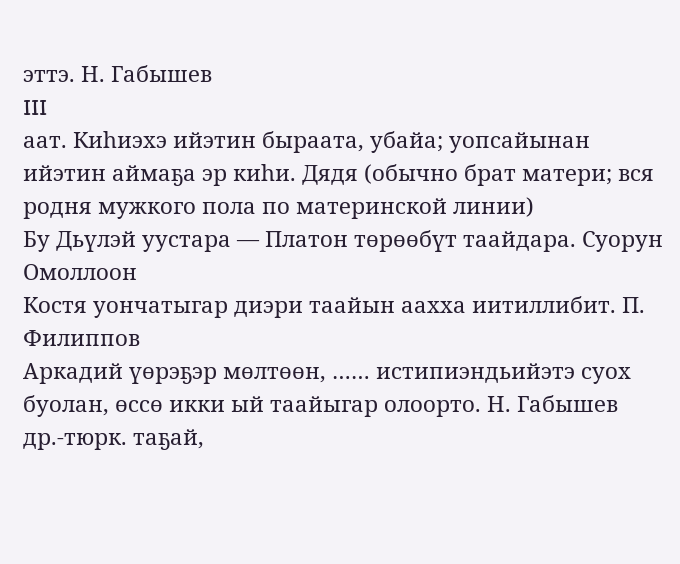эттэ. Н. Габышев
III
аат. Киһиэхэ ийэтин быраата, убайа; уопсайынан ийэтин аймаҕа эр киһи. Дядя (обычно брат матери; вся родня мужкого пола по материнской линии)
Бу Дьүлэй уустара — Платон төрөөбүт таайдара. Суорун Омоллоон
Костя уончатыгар диэри таайын аахха иитиллибит. П. Филиппов
Аркадий үөрэҕэр мөлтөөн, …… истипиэндьийэтэ суох буолан, өссө икки ый таайыгар олоорто. Н. Габышев
др.-тюрк. таҕай,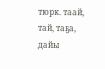тюрк. таай, тай, таҕа, дайы